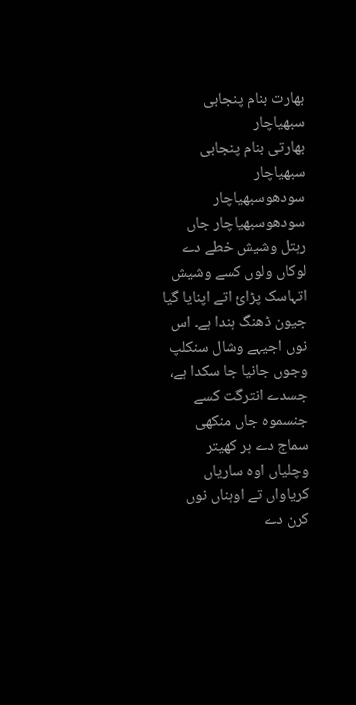بھارت بنام پنجابی سبھیاچار
بھارتی بنام پنجابی سبھیاچار
سودھوسبھیاچار
سودھوسبھیاچار جاں رہتل وشیش خطے دے لوکاں ولوں کسے وشیش اتہاسک پڑائ اتے اپنایا گیا جیون ڈھنگ ہندا ہے۔ اس نوں اجیہے وشال سنکلپ وجوں جانیا جا سکدا ہے، جسدے انترگت کسے جنسموہ جاں منکھی سماج دے ہر کھیتر وچلیاں اوہ ساریاں کریاواں تے اوہناں نوں کرن دے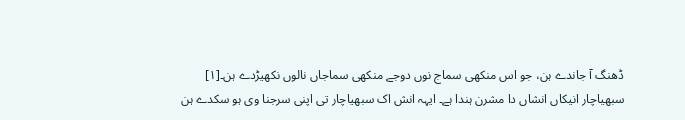ڈھنگ آ جاندے ہن، جو اس منکھی سماج نوں دوجے منکھی سماجاں نالوں نکھیڑدے ہن۔[۱]
سبھیاچار انیکاں انشاں دا مشرن ہندا ہے۔ ایہہ انش اک سبھیاچار تی اپنی سرجنا وی ہو سکدے ہن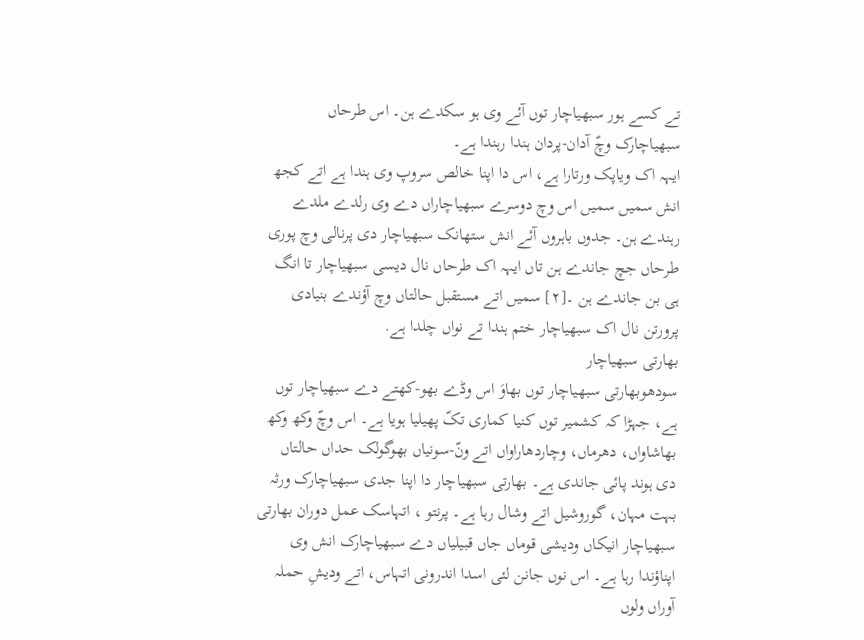تے کسے ہور سبھیاچار توں آئے وی ہو سکدے ہن۔ اس طرحاں سبھیاچارک وچّ آدان-پردان ہندا رہندا ہے۔
ایہہ اک ویاپک ورتارا ہے، اس دا اپنا خالص سروپ وی ہندا ہے اتے کجھ انش سمیں سمیں اس وچ دوسرے سبھیاچاراں دے وی رلدے ملدے رہندے ہن۔ جدوں باہروں آئے انش ستھانک سبھیاچار دی پرنالی وچ پوری طرحاں جچ جاندے ہن تاں ایہہ اک طرحاں نال دیسی سبھیاچار تا انگ ہی بن جاندے ہن ۔[۲] سمیں اتے مستقبل حالتاں وچ آؤندے بنیادی پرورتن نال اک سبھیاچار ختم ہندا تے نواں چلدا ہے.
بھارتی سبھیاچار
سودھوبھارتی سبھیاچار توں بھاوَ اس وڈے بھو-کھتے دے سبھیاچار توں ہے، جہڑا کہ کشمیر توں کنیا کماری تکّ پھیلیا ہویا ہے۔ اس وچّ وکھ وکھ بھاشاواں، دھرماں، وچاردھاراواں اتے ونّ-سونیاں بھوگولک حداں حالتاں دی ہوند پائی جاندی ہے۔ بھارتی سبھیاچار دا اپنا جدی سبھیاچارک ورثہ بہت مہان، گوروشیل اتے وشال رہا ہے۔ پرنتو ، اتہاسک عمل دوران بھارتی سبھیاچار انیکاں ودیشی قوماں جاں قبیلیاں دے سبھیاچارک انش وی اپناؤندا رہا ہے۔ اس نوں جانن لئی اسدا اندرونی اتہاس، اتے ودیشِ حملہ آوراں ولوں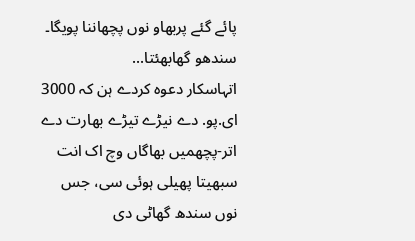پائے گئے پربھاو نوں پچھاننا پویگا۔
سندھو گھابھئتا...
اتہاسکار دعوہ کردے ہن کہ 3000 ای.پو. دے نیڑے تیڑے بھارت دے اتر-پچھمیں بھاگاں وچ اک انت سبھیتا پھیلی ہوئی سی، جس نوں سندھ گھاٹی دی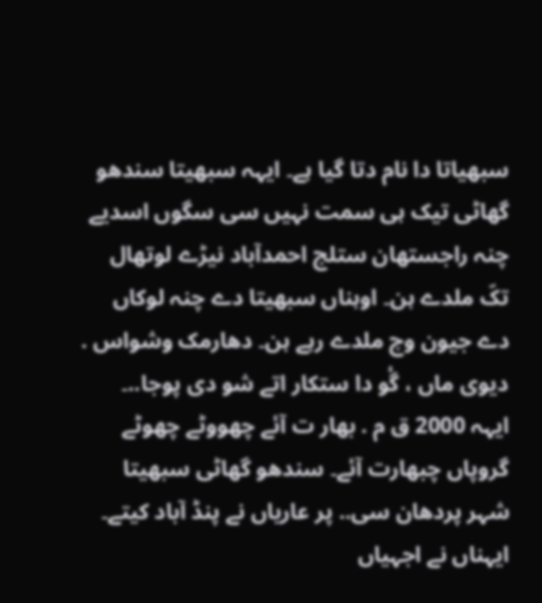سبھیاتا دا نام دتا گیا ہے۔ ایہہ سبھیتا سندھو گھاٹی تیک ہی سمت نہیں سی سگوں اسدیے چنہ راجستھان ستلج احمدآباد نیڑے لوتھال تکّ ملدے ہن۔ اوہناں سبھیتا دے چنہ لوکاں دے جیون وچ ملدے رہے ہن۔ دھارمک وشواس . دیوی ماں ، گٔو دا ستکار اتے شو دی پوجا..۔
ایہہ 2000 ق م . بھار ت آئے چھووٹے چھوٹے گروپاں چبھارت آئے۔ سندھو گھاٹی سبھیتا شہر پردھان سی.. پر عاریاں نے پنڈ آباد کیتے۔ ایہناں نے اجہیاں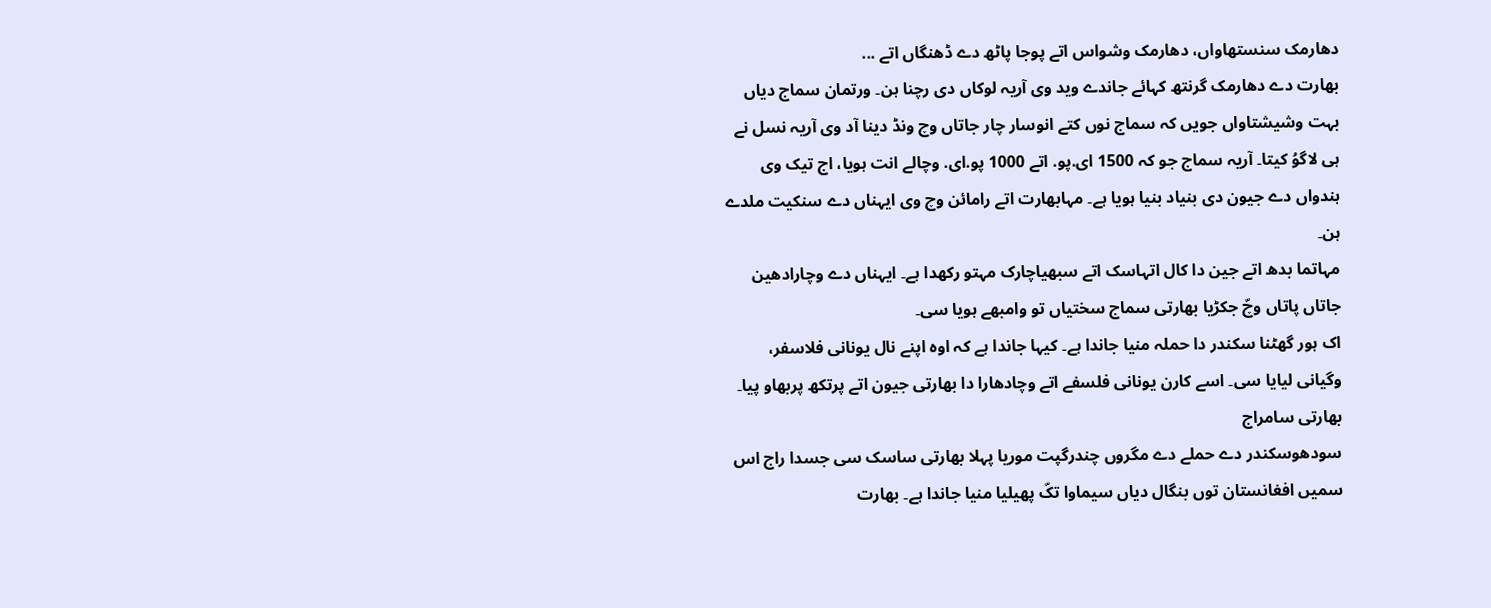دھارمک سنستھاواں، دھارمک وشواس اتے پوجا پاٹھ دے ڈھنگاں اتے ...
بھارت دے دھارمک گرنتھ کہائے جاندے وید وی آریہ لوکاں دی رچنا ہن۔ ورتمان سماج دیاں بہت وشیشتاواں جویں کہ سماج نوں کتے انوسار چار جاتاں وچ ونڈ دینا آد وی آریہ نسل نے ہی لاگوُ کیتا۔ آریہ سماج جو کہ 1500 ای.پو. اتے 1000 پو.ای. وچالے انت ہویا، اج تیک وی ہندواں دے جیون دی بنیاد بنیا ہویا ہے۔ مہابھارت اتے رامائن وچ وی ایہناں دے سنکیت ملدے ہن۔
مہاتما بدھ اتے جین دا کال اتہاسک اتے سبھیاچارک مہتو رکھدا ہے۔ ایہناں دے وچارادھین جاتاں پاتاں وچّ جکڑیا بھارتی سماج سختیاں تو وامبھے ہویا سی۔
اک ہور گھٹنا سکندر دا حملہ منیا جاندا ہے۔ کیہا جاندا ہے کہ اوہ اپنے نال یونانی فلاسفر، وگیانی لیایا سی۔ اسے کارن یونانی فلسفے اتے وچادھارا دا بھارتی جیون اتے پرتکھ پربھاو پیا۔
بھارتی سامراج
سودھوسکندر دے حملے دے مگروں چندرگپت موریا پہلا بھارتی ساسک سی جسدا راج اس سمیں افغانستان توں بنگال دیاں سیماوا تکّ پھیلیا منیا جاندا ہے۔ بھارت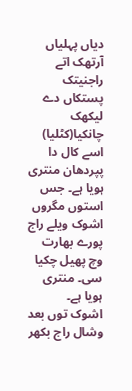دیاں پہلیاں آرتھک اتے راجنیتک پستکاں دے لیکھک چانکیا(کٹلیا) اسے کال دا پپردھان منتری ہویا ہے۔ جس استوں مگروں اشوک ویلے راج پورے بھارت وچ پھیل چکیا سی۔ منتری ہویا ہے۔
اشوک توں بعد وشال راج بکھر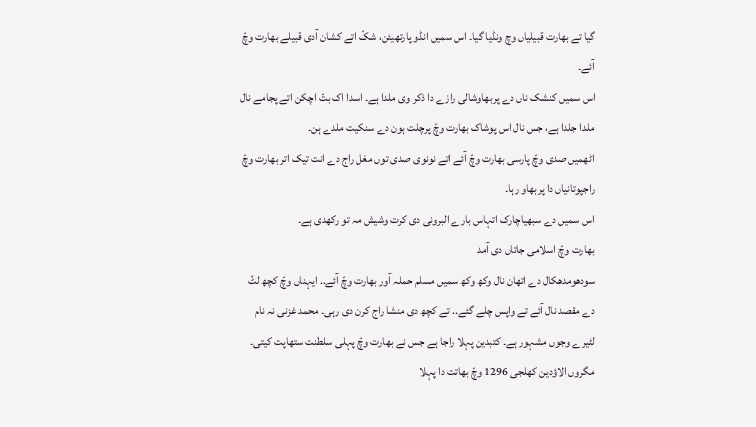گیا تے بھارت قبیلیاں وچ ونڈیا گیا۔ اس سمیں انڈو پارتھیئن، شکّ اتے کشان آدی قبیلے بھارت وچّ آئے۔
اس سمیں کنشک ناں دے پربھاوشالی رازے دا ذکر وی ملدا ہے۔ اسدا اک بتّ اچکن اتے پجامے نال ملدا جلدا ہے، جس نال اس پوشاک بھارت وچّ پرچلت ہون دے سنکیت ملدے ہن۔
اٹھمیں صدی وچّ پارسی بھارت وچّ آئے اتے نونوی صدی توں مغل راج دے انت تیک اتر بھارت وچّ راجپوتانیاں دا پربھاو رہا۔
اس سمیں دے سبھیاچارک اتہاس بارے البرونی دی کرت وشیش مہ تو رکھدی ہے۔
بھارت وچّ اسلامی جاتاں دی آمد
سودھومدھکال دے اتھان نال وکھ وکھ سمیں مسلم حملہ آور بھارت وچّ آئے.. ایہناں وچّ کچھ لٹّ دے مقصد نال آئے تے واپس چلے گئے.. تے کچھ دی منشا راج کرن دی رہی۔ محمد غزنی نہ نام لٹیرے وجوں مشہور ہے۔ کتبدین پہلا راجا ہے جس نے بھارت وچّ پہلی سلطنت ستھاپت کیتی۔ مگروں الاؤدین کھلجی 1296 وچّ بھاتت دا پہلا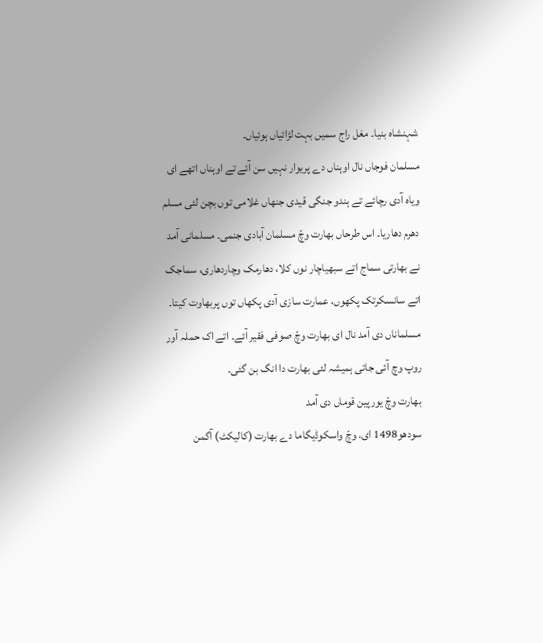شہنشاہ بنیا۔ مغل راج سمیں بہت لڑائیاں ہوئیاں۔
مسلمان فوجاں نال اوہناں دے پریوار نہیں سن آئے تے اوہناں اتھے ای ویاہ آدی رچائے تے ہندو جنگی قیدی جنھاں غلامی توں بچن لئی مسلم دھرم دھاریا۔ اس طرحاں بھارت وچّ مسلمان آبادی جنمی۔ مسلمانی آمد نے بھارتی سماج اتے سبھیاچار نوں کلا، دھارمک وچاردھاری، سماجک اتے سانسکرتک پکھوں، عمارت سازی آدی پکھاں توں پربھاوت کیتا۔ مسلماناں دی آمد نال ای بھارت وچّ صوفی فقیر آئے۔ اتے اک حملہ آور روپ وچ آئی جاتی ہمیشہ لئی بھارت دا انگ بن گئی۔
بھارت وچّ یورپین قوماں دی آمد
سودھو1498 ای. وچّ واسکوڈیگاما دے بھارت (کالیکٹ) آگمن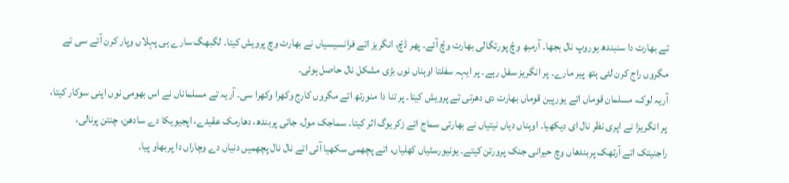تے بھارت دا سنبندھ یوروپ نال بجھا۔ آرمبھ وچّ پورتگالی بھارت وچّ آئے۔ پھر ڈچّ، انگریز اتے فرانسیسیاں نے بھارت وچ پرویش کیتا۔ لگبھگ سارے ہی پہلاں وپار کرن آئے سی تے مگروں راج کرن لئی ہتھ پیر مارے۔ پر انگریز سفل رہے۔ پر ایہہ سفلتا اوہناں نوں بڑی مشکل نال حاصل ہوئی۔
آریہ لوک، مسلمان قوماں اتے یورپین قوماں بھارت دی دھرتی تے پرویش کیتا۔ پر تنا دا منورتھ اتے مگروں کارج وکھرا وکھرا سی۔ آریہ تے مسلماناں نے اس بھومی نوں اپنی سوکار کیتا، پر انگریزا نے اپری نظر نال ای دیکھیا۔ اوہناں دیاں نیتیاں نے بھارتی سماج اتے زکریوگ اثر کیتا۔ سماجک مول، جاتی پربندھ، دھارمک عقیدے، اپجیویکا دے سادھن، چنتن پرنالی، راجنیتک اتے آرتھک پربندھاں وچ حیرانی جنک پرورتن کیتے۔ یونیورسٹیاں کھلیاں، اتے پچھمی سکھیا آئی اتے نال نال پچھمیں دنیاں دے وچاراں دا پربھاو پیا۔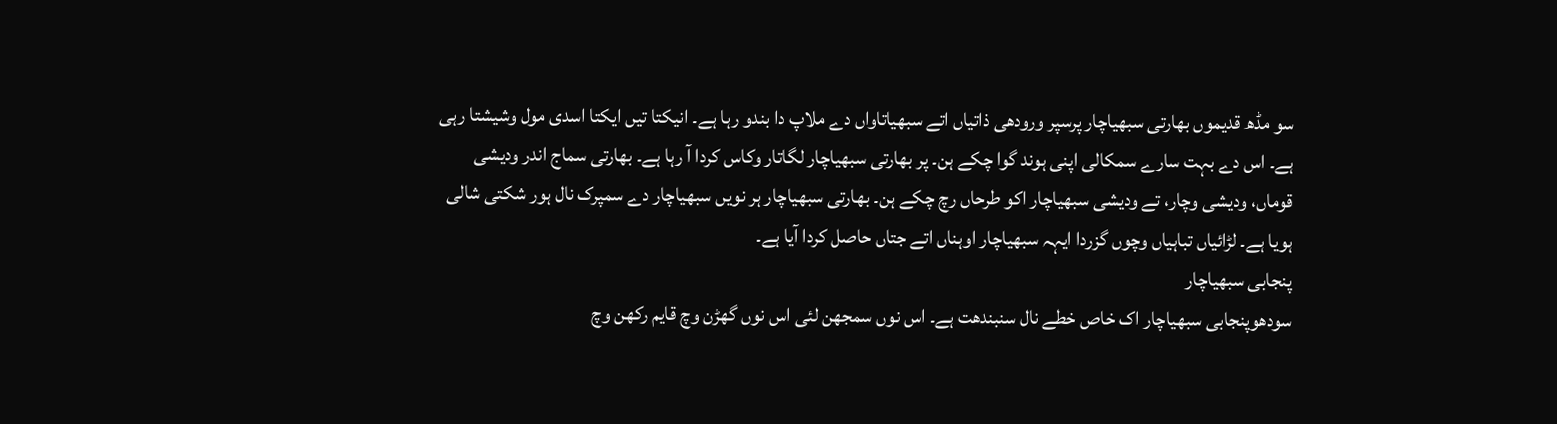سو مڈھ قدیموں بھارتی سبھیاچار پرسپر ورودھی ذاتیاں اتے سبھیاتاواں دے ملاپ دا بندو رہا ہے۔ انیکتا تیں ایکتا اسدی مول وشیشتا رہی ہے۔ اس دے بہت سارے سمکالی اپنی ہوند گوا چکے ہن۔ پر بھارتی سبھیاچار لگاتار وکاس کردا آ رہا ہے۔ بھارتی سماج اندر ودیشی قوماں، ودیشی وچار، تے ودیشی سبھیاچار اکو طرحاں رچ چکے ہن۔ بھارتی سبھیاچار ہر نویں سبھیاچار دے سمپرک نال ہور شکتی شالی ہویا ہے۔ لڑائیاں تباہیاں وچوں گزردا ایہہ سبھیاچار اوہناں اتے جتاں حاصل کردا آیا ہے۔
پنجابی سبھیاچار
سودھوپنجابی سبھیاچار اک خاص خطے نال سنبندھت ہے۔ اس نوں سمجھن لئی اس نوں گھڑن وچ قایم رکھن وچ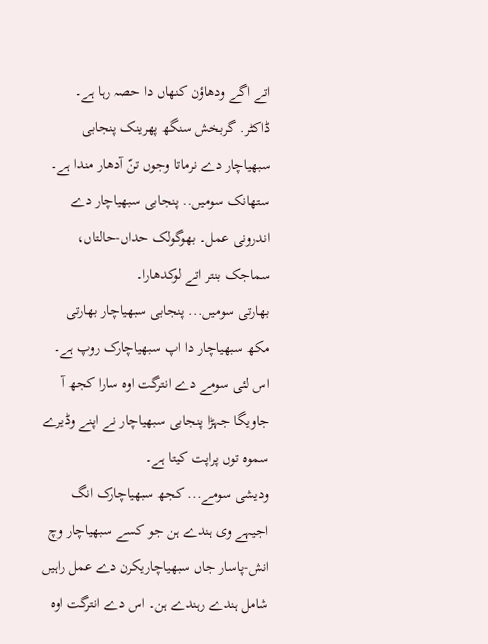اتے اگے ودھاؤن کنھاں دا حصہ رہا ہے۔
ڈاکٹر. گربخش سنگھ پھرینک پنجابی سبھیاچار دے نرماتا وجوں تنّ آدھار مندا ہے۔
ستھانک سومیں.. پنجابی سبھیاچار دے اندرونی عمل۔ بھوگولک حداں-حالتاں، سماجک بنتر اتے لوکدھارا۔
بھارتی سومیں... پنجابی سبھیاچار بھارتی مکھ سبھیاچار دا اپ سبھیاچارک روپ ہے۔ اس لئی سومے دے انترگت اوہ سارا کجھ آ جاویگا جہڑا پنجابی سبھیاچار نے اپنے وڈیرے سموہ توں پراپت کیتا ہے۔
ودیشی سومے... کجھ سبھیاچارک انگ اجیہے وی ہندے ہن جو کسے سبھیاچار وچ انش-پاسار جاں سبھیاچاریکرن دے عمل راہیں شامل ہندے رہندے ہن۔ اس دے انترگت اوہ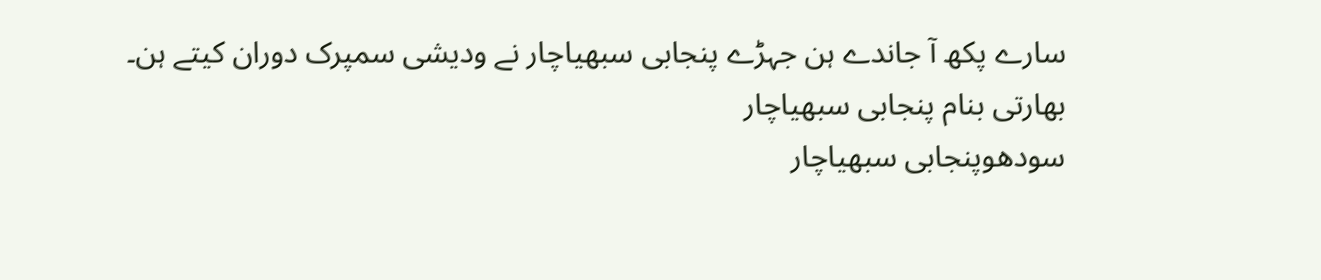سارے پکھ آ جاندے ہن جہڑے پنجابی سبھیاچار نے ودیشی سمپرک دوران کیتے ہن۔
بھارتی بنام پنجابی سبھیاچار
سودھوپنجابی سبھیاچار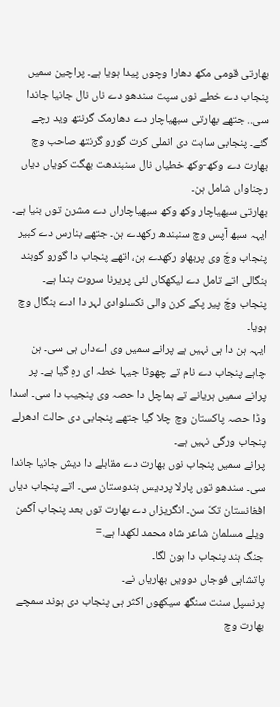بھارتی قومی مکھ دھارا وچوں پیدا ہویا ہے۔ پراچین سمیں پنجاب دے خطے نوں سپت سندھو دے ناں نال جانیا جاندا سی.. جتھے بھارتی سبھیاچار دے دھارمک گرنتھ وید رچے گئے۔ پنجابی ساہت دی انملی کرت گورو گرنتھ صاحب وچ بھارت دے وکھ-وکھ خطیاں نال سنبندھت بھگت کویاں دیاں رچناواں شامل ہن۔
بھارتی سبھیاچار وکھ وکھ سبھیاچاراں دے مشرن توں بنیا ہے۔ ایہہ سبھ آپس وچ سنبندھ رکھدے ہن۔ جتھے بنارس دے کبیر پنجاب وچّ وی پربھاو رکھدے ہن، اتھے پنجاب دا گورو گوبند بنگالی اتے تامل دے لیکھکاں لئی پریرنا سروت بندا ہے۔
پنجاب وچّ پیر پکے کرن والی نکسلوادی لہر دا ادے بنگال وچ ہویا۔
ایہہ ہن دا ہی نہیں ہے پرانے سمیں وی اےداں ہی سی۔ ہن چاہے پنجاب دے نام تے چھوٹا جیہا خطہ ای رہِ گیا ہے۔ پر پرانے سمیں ہریانے تے ہماچل دا حصہ وی پنجیب دا سی۔ اسدا وڈا حصہ پاکستان وچ چلا گیا جتھے پنجابی دی حالت ادھرلے پنجاب ورگی نہیں ہے۔
پرانے سمیں پنجاب نوں بھارت دے مقابلے دا دیش جانیا جاندا سی۔ سندھو توں پارلا پردیس ہندوستان سی۔ اتے پنجاب دیاں افغانستان تکّ سن۔ انگریزاں دے بھارت توں بعد پنجاب آگمن ویلے مسلمان شاعر شاہ محمد لکھدا ہے.=
جنگ ہند پنجاب دا ہون لگا۔
پاتشاہی فوجاں دوویں بھاریاں نے۔
پرنسپل سنت سنگھ سیکھوں اکثر ہی پنجاب دی ہوند سمچے بھارت وچ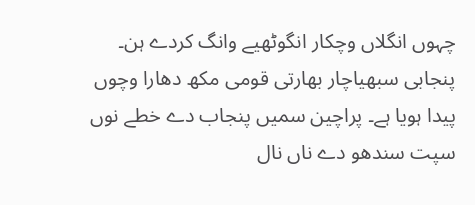چہوں انگلاں وچکار انگوٹھیے وانگ کردے ہن۔
پنجابی سبھیاچار بھارتی قومی مکھ دھارا وچوں پیدا ہویا ہے۔ پراچین سمیں پنجاب دے خطے نوں سپت سندھو دے ناں نال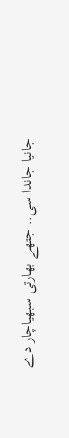جانیا جاندا سی.. جتھے بھارتی سبھیاچار دے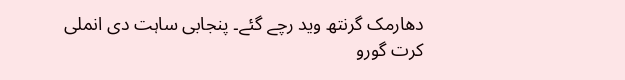دھارمک گرنتھ وید رچے گئے۔ پنجابی ساہت دی انملی کرت گورو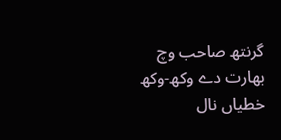گرنتھ صاحب وچ بھارت دے وکھ-وکھ خطیاں نال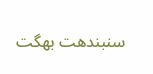سنبندھت بھگت